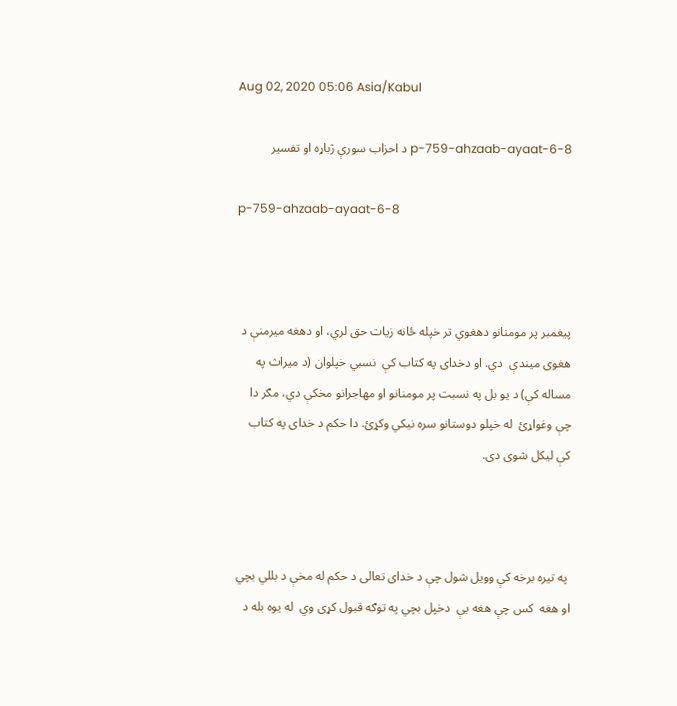Aug 02, 2020 05:06 Asia/Kabul

p-759-ahzaab-ayaat-6-8 د احزاب سورې ژباړه او تفسیر

p-759-ahzaab-ayaat-6-8



پيغمبر پر مومنانو دهغوي تر خپله ځانه زیات حق لري، او دهغه میرمنې د هغوی میندې  دي. او دخدای په کتاب کې  نسبي خپلوان (د میراث په مساله کې) د یو بل په نسبت پر مومنانو او مهاجرانو مخکې دي، مګر دا چې وغواړئ  له خپلو دوستانو سره نیکي وکړئ. دا حکم د خدای په کتاب کې لیکل شوی دی.



 په تیره برخه کې وویل شول چې د خدای تعالی د حکم له مخې د بللي بچي او هغه  کس چې هغه یې  دخپل بچي په توګه قبول کړی وي  له یوه بله د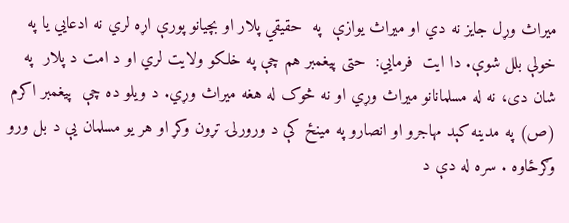میراث وړل جایز نه دي او میراث یوازې  په  حقیقي پلار او بچیانو پورې اړه لري نه ادعایي یا په خولې بلل شوې. دا ایت  فرمایي:  حتی پیغمبر هم چې په خلکو ولایت لري او د امت د پلار  په شان دی، نه له مسلمانانو میراث وړي او نه څوک له هغه میراث وړي. د ویلو ده چې  پیغمبر اکرم (ص) په مدینه کېد مهاجرو او انصارو په مینځ کې د ورورلۍ تړون وکړ او هر یو مسلمان یې د بل ورو وګرځاوه . سره له دې د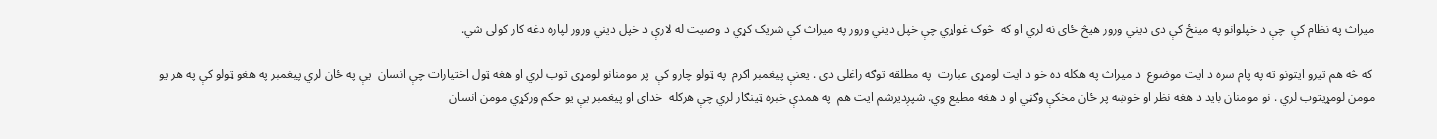میراث په نظام کې  چې د خپلوانو په مینځ کې دی دیني ورور هیڅ ځای نه لري او که  څوک غواړي چې خپل دیني ورور په میراث کې شریک کړي د وصیت له لارې د خپل دیني ورور لپاره دغه کار کولی شي.

 که څه هم تیرو ایتونو ته په پام سره د ایت موضوع  د میراث په هکله ده خو د ایت لومړی عبارت  په مطلقه توګه راغلی دی . یعنې پیغمبر اکرم  په ټولو چارو کې  پر مومنانو لومړی توب لري او هغه ټول اختیارات چې انسان  یې په ځان لري پیغمبر په هغو ټولو کې په هر یو مومن لومړیتوب لري . نو مومنان باید د هغه نظر او خوښه پر ځان مخکې وګڼي او د هغه مطیع وي. شپږدیرشم ایت هم  په همدې خبره ټینګار لري چې هرکله  خدای او پیغمبر یې یو حکم ورکړي مومن انسان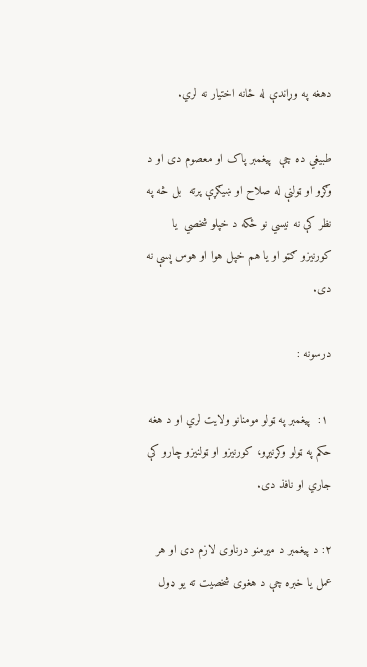دهغه په وړاندې له ځانه اختیار نه لري.

طبیغي ده چې  پیغمبر پاک او معصوم دی او د وګړو او ټولنې له صلاح او ښیګړې پرته  بل څه په نظر کې نه نیسي نو ځکه د خپلو شخصي  یا کورنیزو ګټو او یا هم خپل هوا او هوس پسې نه دی.

درسونه :

 ۱:  پیغمبر په ټولو مومنانو ولایت لري او د هغه حکم په ټولو وکړنیړو، کورنیزو او ټولنیزو چارو کې جاري او نافذ دی.

۲: د پیغمبر د میرمنو درناوی لازم دی او هر عمل یا خبره چې د هغوی شخصیت ته یو ډول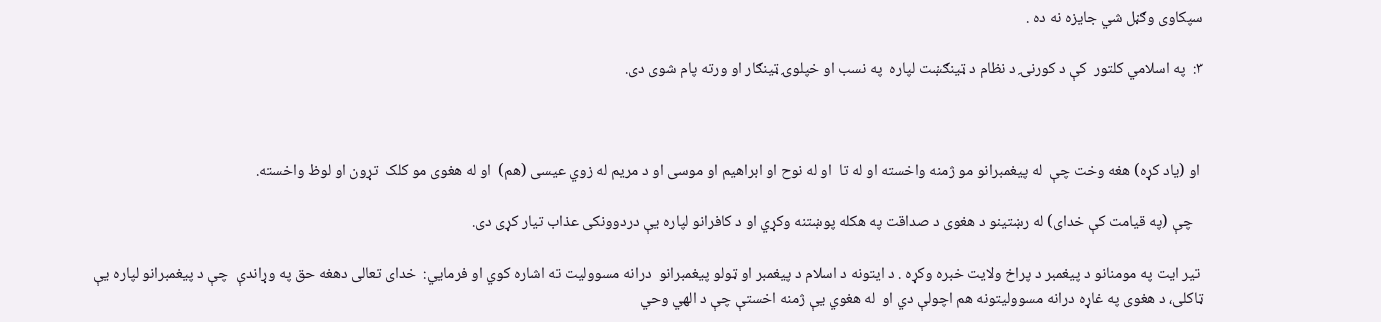سپکاوی وګڼل شي جایزه نه ده .

۳:  په اسلامي کلتور  کې د کورنۍ د نظام د ټینګښت لپاره  په نسب او خپلوۍ ټینګار او ورته پام شوی دی.



 او (یاد کړه) هغه وخت چې  له پیغمبرانو مو ژمنه واخسته او له تا  او له نوح او ابراهیم او موسی او د مریم له زوي عیسی (هم)  او له هغوی مو کلک  تړون او لوظ واخسته.

   چې (په قیامت کې خدای) له رښتینو د هغوی د صداقت په هکله پوښتنه وکړي او د کافرانو لپاره یې دردوونکی عذاب تیار کړی دی.

 تیر ایت په مومنانو د پیغمبر د پراخ ولایت خبره وکړه . د ایتونه د اسلام د پیغمبر او ټولو پیغمبرانو  درانه مسوولیت ته اشاره کوي او فرمایي:  خدای تعالی دهغه حق په وړاندې  چې د پیغمبرانو لپاره یې ټاکلی، د هغوی په غاړه درانه مسوولیتونه هم اچولې دي او  له هغوي یې ژمنه اخستې چې د الهي وحي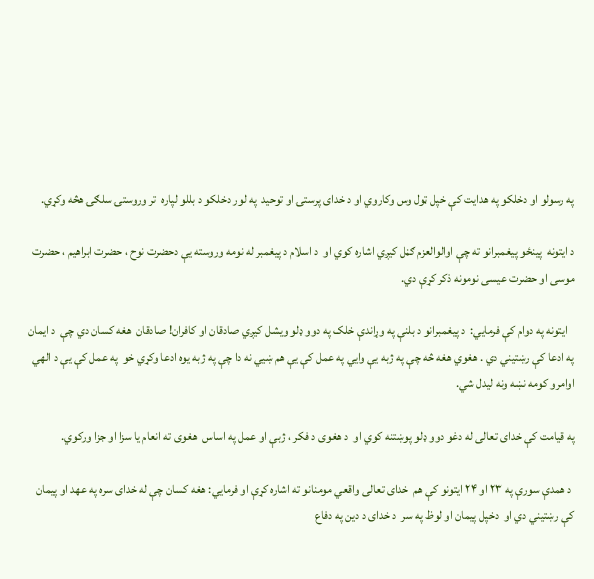په رسولو او دخلکو په هدایت کې خپل ټول وس وکاروي او د خدای پرستۍ او توحید  په لور دخلکو د بللو لپاره  تر وروستۍ سلګۍ هڅه وکړي.

د ایتونه  پینځو پیغمبرانو ته چې اوالوالعزم ګڼل کیږي اشاره کوي او  د اسلام د پیغمبر له نومه وروسته یې دحضرت نوح ، حضرت ابراهیم ، حضرت موسی او حضرت عیسی نومونه ذکر کړې دي.

   ایتونه په دوام کې فرمایي:  د پیغمبرانو د بلنې په وړاندې خلک په دوو ډلو ویشل کیږي صادقان او کافران! صادقان  هغه کسان دي چې  د ایمان په ادعا کې رښتیني دي . هغوي هغه څه چې په ژبه یې وایي په عمل کې یې هم ښیي نه دا چې په ژبه یوه ادعا وکړي خو  په عمل کې یې د الهي اوامرو کومه نښه ونه لیدل شي.

په قیامت کې خدای تعالی له دغو دوو ډلو پوښتنه کوي او  د هغوی د فکر ، ژبې او عمل په اساس  هغوی ته انعام یا سزا او جزا ورکوي.

 د همدې سورې په ۲۳ او ۲۴ ایتونو کې هم  خدای تعالی واقعي مومنانو ته اشاره کړې او فرمایي: هغه کسان چې له خدای سره په عهد او پيمان کې رښتیني دي او  دخپل پيمان او لوظ په سر  د خدای د دین په دفاع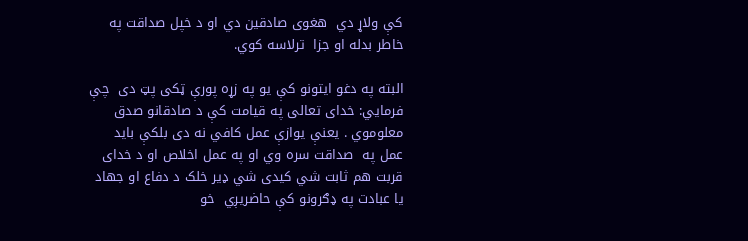کې ولاړ دي  هغوی صادقین دي او د خپل صداقت په خاطر بدله او جزا  ترلاسه کوي.

البته په دغو ایتونو کې یو په زړه پورې ټکی پټ دی  چې فرمایي: خدای تعالی په قیامت کې د صادقانو صدق معلوموي . یعنې یوازې عمل کافي نه دی بلکې باید عمل په  صداقت سره وي او په عمل اخلاص او د خدای قربت هم ثابت شي کیدی شي ډیر خلک د دفاع او جهاد  یا عبادت په ډګرونو کې حاضریږي  خو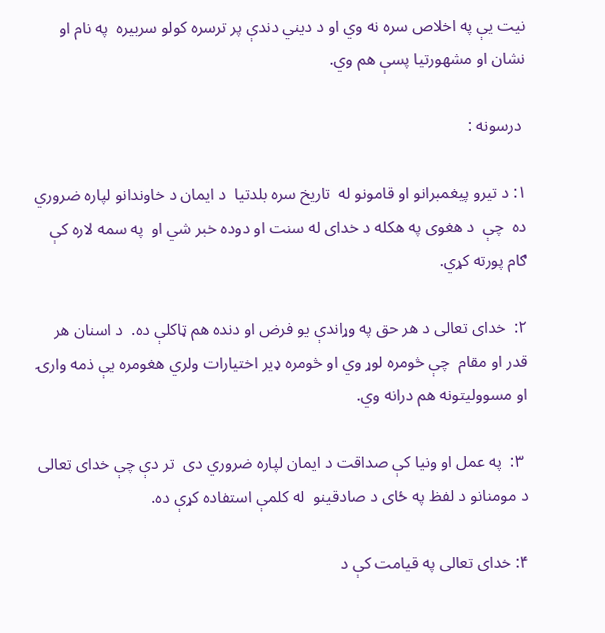نیت یې په اخلاص سره نه وي او د دیني دندې پر ترسره کولو سربیره  په نام او نشان او مشهورتیا پسې هم وي.

 درسونه :

۱: د تیرو پیغمبرانو او قامونو له  تاریخ سره بلدتیا  د ایمان د خاوندانو لپاره ضروري ده  چې  د هغوی په هکله د خدای له سنت او دوده خبر شي او  په سمه لاره کې ګام پورته کړي.

۲:  خدای تعالی د هر حق په وړاندې یو فرض او دنده هم ټاکلې ده.  د اسنان هر قدر او مقام  چې څومره لوړ وي او څومره ډیر اختیارات ولري هغومره یې ذمه وارۍ او مسوولیتونه هم درانه وي.

 ۳:  په عمل او ونیا کې صداقت د ایمان لپاره ضروري دی  تر دې چې خدای تعالی  د مومنانو د لفظ په ځای د صادقینو  له کلمې استفاده کړې ده.

۴: خدای تعالی په قیامت کې د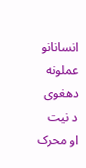انسانانو عملونه دهغوی  د نیت او محرک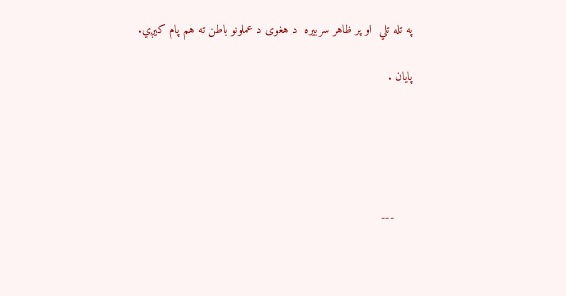په تله تلي  او پر ظاهر سربیره  د هغوی د عملونو باطن ته هم پام کیږي.

پایان .





     ---